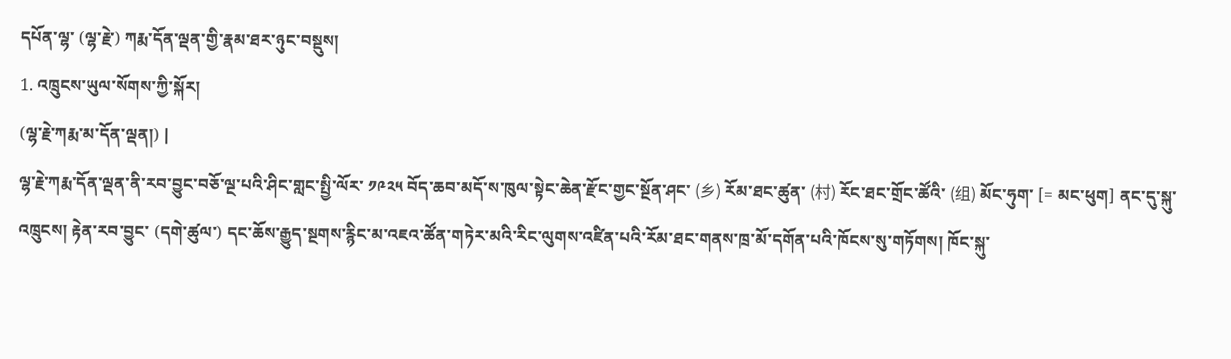དཔོན་ལྷ་ (ལྷ་རྗེ་) ཀརྨ་དོན་ལྡན་གྱི་རྣམ་ཐར་ཉུང་བསྡུས།
1. འཁྲུངས་ཡུལ་སོགས་ཀྱི་སྐོར།
(ལྷ་རྗེ་ཀརྨ་མ་དོན་ལྡན།) |
ལྷ་རྗེ་ཀརྨ་དོན་ལྡན་ནི་རབ་བྱུང་བཅོ་ལྔ་པའི་ཤིང་གླང་སྤྱི་ལོར་ ༡༩༢༥ བོད་ཆབ་མདོ་ས་ཁུལ་སྟེང་ཆེན་རྫོང་གྱང་སྔོན་ཤང་ (乡) རོམ་ཐང་ཚུན་ (村) རོང་ཐང་གྲོང་ཚོའི་ (组) མོང་ཧུག་ [= མང་ཕུག] ནང་དུ་སྐུ་འཁྲུངས། རྟེན་རབ་བྱུང་ (དགེ་ཚུལ་) དང་ཆོས་རྒྱུད་སྔགས་རྙིང་མ་འཇའ་ཚོན་གཏེར་མའི་རིང་ལུགས་འཛིན་པའི་རོམ་ཐང་གནས་ཁྲ་མོ་དགོན་པའི་ཁོངས་སུ་གཏོགས། ཁོང་སྐུ་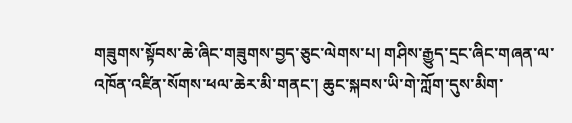གཟུགས་སྟོབས་ཆེ་ཞིང་གཟུགས་བྱད་ཅུང་ལེགས་པ། གཤིས་རྒྱུད་དྲང་ཞིང་གཞན་ལ་འཁོན་འཛིན་སོགས་ཕལ་ཆེར་མི་གནང་། ཆུང་སྐབས་ཡི་གེ་ཀློག་དུས་མིག་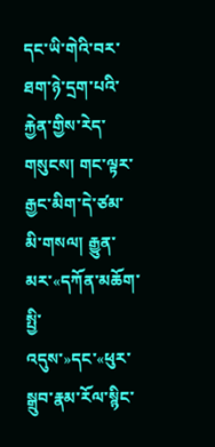དང་ཡི་གེའི་བར་ཐག་ཉེ་དྲག་པའི་རྐྱེན་གྱིས་རེད་གསུངས། གང་ལྟར་རྒྱང་མིག་དེ་ཙམ་མི་གསལ། རྒྱུན་མར་«དཀོན་མཆོག་སྤྱི་འདུས་»དང་«ཕུར་སྒྲུབ་རྣམ་རོལ་སྙིང་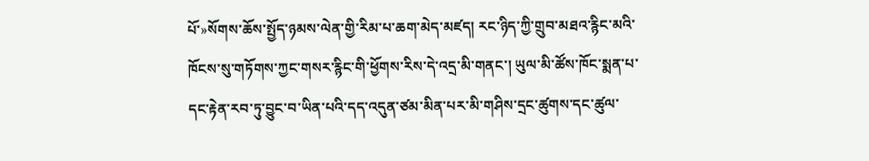པོ་»སོགས་ཆོས་སྤྱོད་ཉམས་ལེན་གྱི་རིམ་པ་ཆག་མེད་མཛད། རང་ཉིད་ཀྱི་གྲུབ་མཐའ་རྙིང་མའི་ཁོངས་སུ་གཏོགས་ཀྱང་གསར་རྙིང་གི་ཕྱོགས་རིས་དེ་འདྲ་མི་གནང་། ཡུལ་མི་ཚོས་ཁོང་སྨན་པ་དང་རྟེན་རབ་ཏུ་བྱུང་བ་ཡིན་པའི་དད་འདུན་ཙམ་མིན་པར་མི་གཤིས་དྲང་ཚུགས་དང་ཚུལ་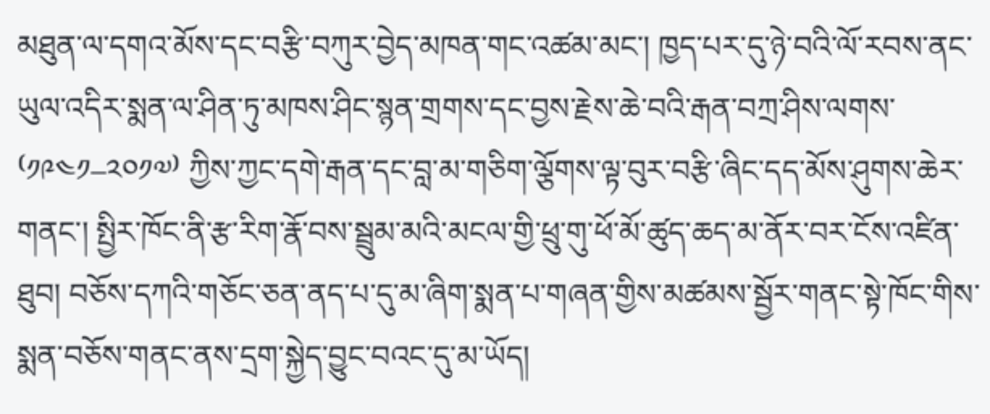མཐུན་ལ་དགའ་མོས་དང་བརྩི་བཀུར་བྱེད་མཁན་གང་འཚམ་མང་། ཁྱད་པར་དུ་ཉེ་བའི་ལོ་རབས་ནང་ཡུལ་འདིར་སྨན་ལ་ཤིན་ཏུ་མཁས་ཤིང་སྙན་གྲགས་དང་བྱས་རྗེས་ཆེ་བའི་རྒན་བཀྲ་ཤིས་ལགས་ ⁽༡༩༤༡–༢༠༡༧⁾ ཀྱིས་ཀྱང་དགེ་རྒན་དང་བླ་མ་གཅིག་ལྕོགས་ལྟ་བུར་བརྩི་ཞིང་དད་མོས་ཤུགས་ཆེར་གནང་། སྤྱིར་ཁོང་ནི་རྩ་རིག་རྣོ་བས་སྦྲུམ་མའི་མངལ་གྱི་ཕྲུ་གུ་ཕོ་མོ་ཚུད་ཆད་མ་ནོར་བར་ངོས་འཛིན་ཐུབ། བཅོས་དཀའི་གཅོང་ཅན་ནད་པ་དུ་མ་ཞིག་སྨན་པ་གཞན་གྱིས་མཚམས་སྦྱོར་གནང་སྟེ་ཁོང་གིས་སྨན་བཅོས་གནང་ནས་དྲག་སྐྱེད་བྱུང་བའང་དུ་མ་ཡོད།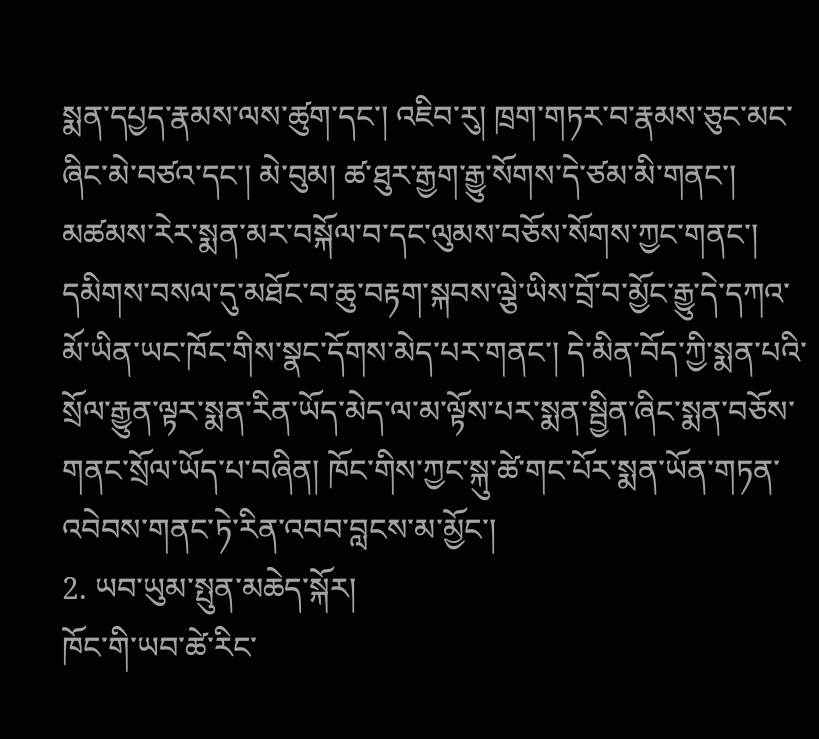སྨན་དཔྱད་རྣམས་ལས་ཚུག་དང་། འཇིབ་རུ། ཁྲག་གཏར་བ་རྣམས་ཅུང་མང་ཞིང་མེ་བཙའ་དང་། མེ་བུམ། ཚ་ཐུར་རྒྱག་རྒྱུ་སོགས་དེ་ཙམ་མི་གནང་། མཚམས་རེར་སྨན་མར་བསྐོལ་བ་དང་ལུམས་བཅོས་སོགས་ཀྱང་གནང་། དམིགས་བསལ་དུ་མཐོང་བ་ཆུ་བརྟག་སྐབས་ལྕེ་ཡིས་བྲོ་བ་མྱོང་རྒྱུ་དེ་དཀའ་མོ་ཡིན་ཡང་ཁོང་གིས་སྣང་དོགས་མེད་པར་གནང་། དེ་མིན་བོད་ཀྱི་སྨན་པའི་སྲོལ་རྒྱུན་ལྟར་སྨན་རིན་ཡོད་མེད་ལ་མ་ལྟོས་པར་སྨན་སྦྱིན་ཞིང་སྨན་བཅོས་གནང་སྲོལ་ཡོད་པ་བཞིན། ཁོང་གིས་ཀྱང་སྐུ་ཚེ་གང་པོར་སྨན་ཡོན་གཏན་འབེབས་གནང་ཏེ་རིན་འབབ་བླངས་མ་མྱོང་།
2. ཡབ་ཡུམ་སྤུན་མཆེད་སྐོར།
ཁོང་གི་ཡབ་ཚེ་རིང་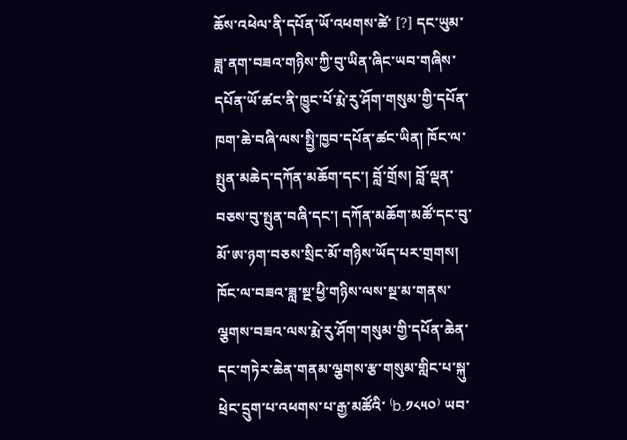ཆོས་འཕེལ་ནི་དཔོན་ཡོ་འཕགས་ཚེ་ [?] དང་ཡུམ་ཟླ་ནག་བཟའ་གཉིས་ཀྱི་བུ་ཡིན་ཞིང་ཡབ་གཞིས་དཔོན་ཡོ་ཚང་ནི་ཁྱུང་པོ་རྨེ་རུ་ཤོག་གསུམ་གྱི་དཔོན་ཁག་ཆེ་བཞི་ལས་སྤྱི་ཁྱབ་དཔོན་ཚང་ཡིན། ཁོང་ལ་སྤུན་མཆེད་དཀོན་མཆོག་དང་། བློ་གྲོས། བློ་ལྡན་བཅས་བུ་སྤུན་བཞི་དང་། དཀོན་མཆོག་མཚོ་དང་བུ་མོ་ཨ་ཉག་བཅས་སྲིང་མོ་གཉིས་ཡོད་པར་གྲགས། ཁོང་ལ་བཟའ་ཟླ་སྔ་ཕྱི་གཉིས་ལས་སྔ་མ་གནས་ལྕགས་བཟའ་ལས་རྨེ་རུ་ཤོག་གསུམ་གྱི་དཔོན་ཆེན་དང་གཏེར་ཆེན་གནམ་ལྕགས་རྩ་གསུམ་གླིང་པ་སྐུ་ཕྲེང་དྲུག་པ་འཕགས་པ་རྒྱ་མཚོའི་ ⁽b.༡༨༥༠⁾ ཡབ་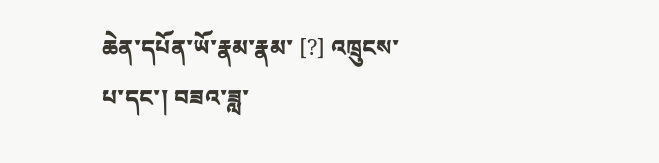ཆེན་དཔོན་ཡོ་རྣམ་རྣམ་ [?] འཁྲུངས་པ་དང་། བཟའ་ཟླ་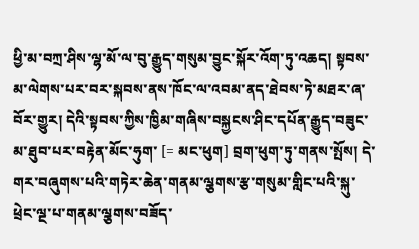ཕྱི་མ་བཀྲ་ཤིས་ལྷ་མོ་ལ་བུ་རྒྱུད་གསུམ་བྱུང་སྐོར་འོག་ཏུ་འཆད། སྟབས་མ་ལེགས་པར་བར་སྐབས་ནས་ཁོང་ལ་འབམ་ནད་ཐེབས་ཏེ་མཐར་ཞ་བོར་གྱུར། དེའི་སྟབས་ཀྱིས་ཁྱིམ་གཞིས་བསྐྱངས་ཤིང་དཔོན་རྒྱུད་བཟུང་མ་ཐུབ་པར་བརྟེན་མོང་ཧུག་ [= མང་ཕུག] བྲག་ཕུག་ཏུ་གནས་སྤོས། དེ་གར་བཞུགས་པའི་གཏེར་ཆེན་གནམ་ལྕགས་རྩ་གསུམ་གླིང་པའི་སྐུ་ཕྲེང་ལྔ་པ་གནམ་ལྕགས་བཟོད་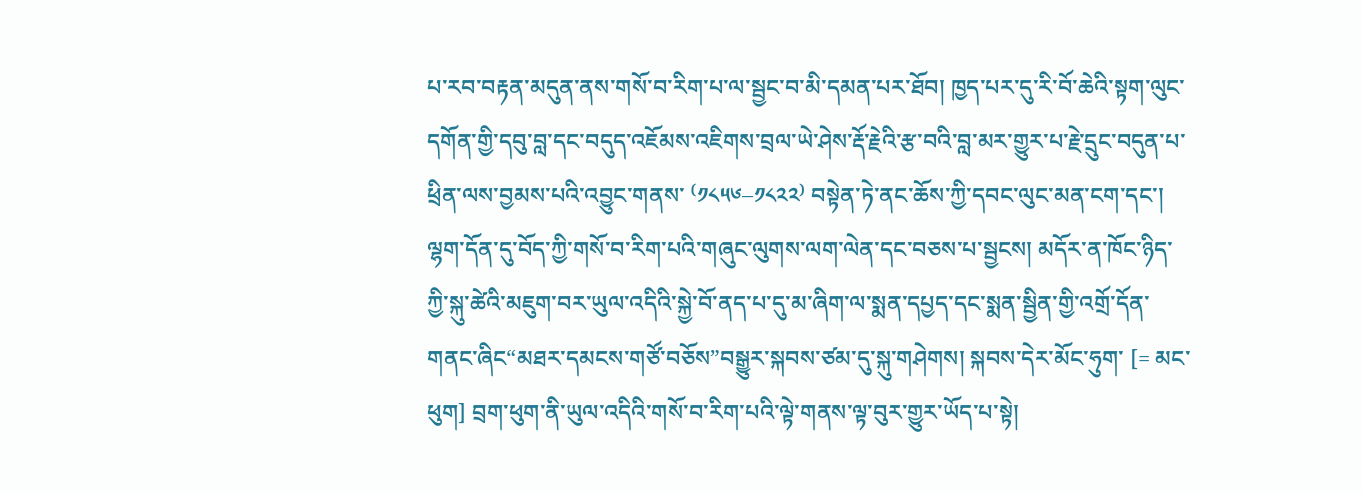པ་རབ་བརྟན་མདུན་ནས་གསོ་བ་རིག་པ་ལ་སྦྱང་བ་མི་དམན་པར་ཐོབ། ཁྱད་པར་དུ་རི་བོ་ཆེའི་སྟག་ལུང་དགོན་གྱི་དབུ་བླ་དང་བདུད་འཇོམས་འཇིགས་བྲལ་ཡེ་ཤེས་རྡོ་རྗེའི་རྩ་བའི་བླ་མར་གྱུར་པ་རྗེ་དྲུང་བདུན་པ་ཕྲིན་ལས་བྱམས་པའི་འབྱུང་གནས་ ⁽༡༨༥༦–༡༨༢༢⁾ བསྟེན་ཏེ་ནང་ཆོས་ཀྱི་དབང་ལུང་མན་ངག་དང་། ལྷག་དོན་དུ་བོད་ཀྱི་གསོ་བ་རིག་པའི་གཞུང་ལུགས་ལག་ལེན་དང་བཅས་པ་སྦྱངས། མདོར་ན་ཁོང་ཉིད་ཀྱི་སྐུ་ཚེའི་མཇུག་བར་ཡུལ་འདིའི་སྐྱེ་བོ་ནད་པ་དུ་མ་ཞིག་ལ་སྨན་དཔྱད་དང་སྨན་སྦྱིན་གྱི་འགྲོ་དོན་གནང་ཞིང“མཐར་དམངས་གཙོ་བཅོས”བསྒྱུར་སྐབས་ཙམ་དུ་སྐུ་གཤེགས། སྐབས་དེར་མོང་ཧུག་ [= མང་ཕུག] བྲག་ཕུག་ནི་ཡུལ་འདིའི་གསོ་བ་རིག་པའི་ལྟེ་གནས་ལྟ་བུར་གྱུར་ཡོད་པ་སྟེ།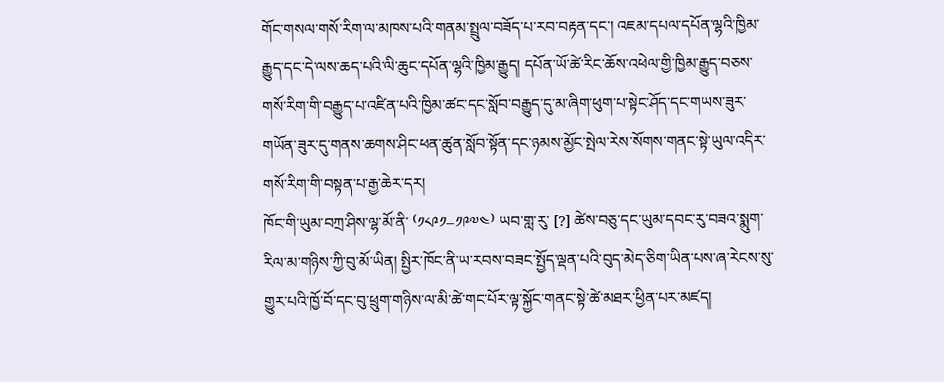གོང་གསལ་གསོ་རིག་ལ་མཁས་པའི་གནམ་སྤྲུལ་བཟོད་པ་རབ་བརྟན་དང་། འཇམ་དཔལ་དཔོན་ལྷའི་ཁྱིམ་རྒྱུད་དང་དེ་ལས་ཆད་པའི་ལི་ཆུང་དཔོན་ལྷའི་ཁྱིམ་རྒྱུད། དཔོན་ཡོ་ཚེ་རིང་ཆོས་འཕེལ་གྱི་ཁྱིམ་རྒྱུད་བཅས་གསོ་རིག་གི་བརྒྱུད་པ་འཛིན་པའི་ཁྱིམ་ཚང་དང་སློབ་བརྒྱུད་དུ་མ་ཞིག་ཕུག་པ་སྟེང་ཤོད་དང་གཡས་ཟུར་གཡོན་ཟུར་དུ་གནས་ཆགས་ཤིང་ཕན་ཚུན་སློབ་སྟོན་དང་ཉམས་མྱོང་སྤེལ་རེས་སོགས་གནང་སྟེ་ཡུལ་འདིར་གསོ་རིག་གི་བསྟན་པ་རྒྱ་ཆེར་དར།
ཁོང་གི་ཡུམ་བཀྲ་ཤིས་ལྷ་མོ་ནི་ ⁽༡༨༩༡–༡༩༧༤⁾ ཡབ་གླ་རུ་ [?] ཚེས་བཅུ་དང་ཡུམ་དབང་རུ་བཟའ་སྨུག་རིལ་མ་གཉིས་ཀྱི་བུ་མོ་ཡིན། སྤྱིར་ཁོང་ནི་ཡ་རབས་བཟང་སྤྱོད་ལྡན་པའི་བུད་མེད་ཅིག་ཡིན་པས་ཞ་རེངས་སུ་གྱུར་པའི་ཁྱོ་བོ་དང་བུ་ཕྲུག་གཉིས་ལ་མི་ཚེ་གང་པོར་ལྟ་སྐྱོང་གནང་སྟེ་ཚེ་མཐར་ཕྱིན་པར་མཛད།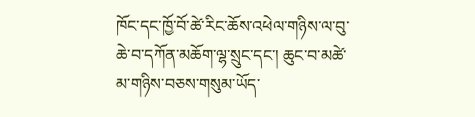ཁོང་དང་ཁྱོ་བོ་ཚེ་རིང་ཆོས་འཕེལ་གཉིས་ལ་བུ་ཆེ་བ་དཀོན་མཆོག་ལྷ་སྲུང་དང་། ཆུང་བ་མཚེ་མ་གཉིས་བཅས་གསུམ་ཡོད་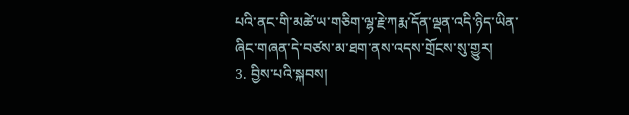པའི་ནང་གི་མཚེ་ཡ་གཅིག་ལྷ་རྗེ་ཀརྨ་དོན་ལྡན་འདི་ཉིད་ཡིན་ཞིང་གཞན་དེ་བཙས་མ་ཐག་ནས་འདས་གྲོངས་སུ་གྱུར།
3. བྱིས་པའི་སྐབས།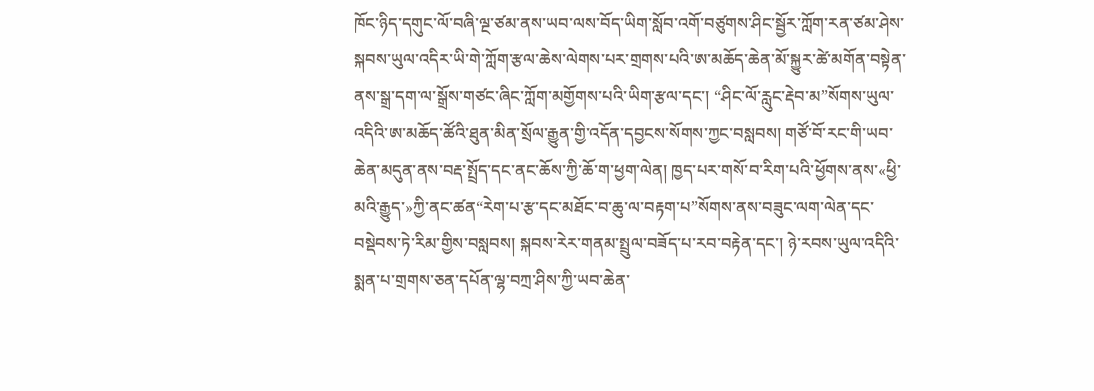ཁོང་ཉིད་དགུང་ལོ་བཞི་ལྔ་ཙམ་ནས་ཡབ་ལས་བོད་ཡིག་སློབ་འགོ་བཙུགས་ཤིང་སྦྱོར་ཀློག་རན་ཙམ་ཤེས་སྐབས་ཡུལ་འདིར་ཡི་གེ་ཀློག་རྩལ་ཆེས་ལེགས་པར་གྲགས་པའི་ཨ་མཆོད་ཆེན་མོ་སྐྱུར་ཚེ་མགོན་བསྟེན་ནས་སྒྲ་དག་ལ་སྒྲོས་གཙང་ཞིང་ཀློག་མགྱོགས་པའི་ཡིག་རྩལ་དང་། “ཤིང་ལོ་རླུང་རྡེབ་མ”སོགས་ཡུལ་འདིའི་ཨ་མཆོད་ཚོའི་ཐུན་མིན་སྲོལ་རྒྱུན་གྱི་འདོན་དབྱངས་སོགས་ཀྱང་བསླབས། གཙོ་བོ་རང་གི་ཡབ་ཆེན་མདུན་ནས་བརྡ་སྤྲོད་དང་ནང་ཆོས་ཀྱི་ཆོ་ག་ཕྱག་ལེན། ཁྱད་པར་གསོ་བ་རིག་པའི་ཕྱོགས་ནས་«ཕྱི་མའི་རྒྱུད་»ཀྱི་ནང་ཚན“རེག་པ་རྩ་དང་མཐོང་བ་ཆུ་ལ་བརྟག་པ”སོགས་ནས་བཟུང་ལག་ལེན་དང་བསྡེབས་ཏེ་རིམ་གྱིས་བསླབས། སྐབས་རེར་གནམ་སྤྲུལ་བཟོད་པ་རབ་བརྟེན་དང་། ཉེ་རབས་ཡུལ་འདིའི་སྨན་པ་གྲགས་ཅན་དཔོན་ལྷ་བཀྲ་ཤིས་ཀྱི་ཡབ་ཆེན་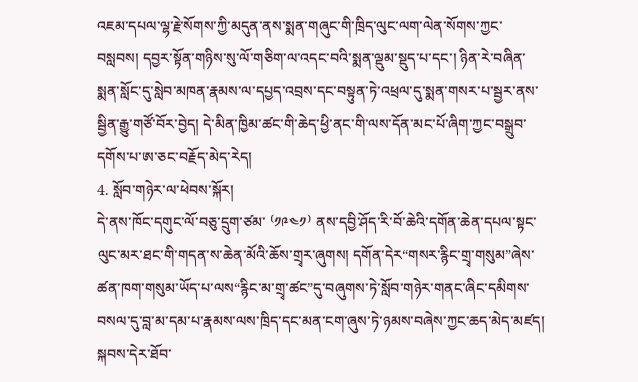འཇམ་དཔལ་ལྷ་རྗེ་སོགས་ཀྱི་མདུན་ནས་སྨན་གཞུང་གི་ཁྲིད་ལུང་ལག་ལེན་སོགས་ཀྱང་བསླབས། དབྱར་སྟོན་གཉིས་སུ་ལོ་གཅིག་ལ་འདང་བའི་སྨན་ལྡུམ་སྡུད་པ་དང་། ཉིན་རེ་བཞིན་སྨན་སློང་དུ་སླེབ་མཁན་རྣམས་ལ་དཔྱད་འབྲས་དང་བསྟུན་ཏེ་འཕྲལ་དུ་སྨན་གསར་པ་སྦྱར་ནས་སྦྱིན་རྒྱུ་གཙོ་བོར་བྱེད། དེ་མིན་ཁྱིམ་ཚང་གི་ཆེད་ཕྱི་ནང་གི་ལས་དོན་མང་པོ་ཞིག་ཀྱང་བསྒྲུབ་དགོས་པ་ཨ་ཅང་བརྗོད་མེད་རེད།
4. སློབ་གཉེར་ལ་ཕེབས་སྐོར།
དེ་ནས་ཁོང་དགུང་ལོ་བཅུ་དྲུག་ཙམ་ ⁽༡༩༤༡⁾ ནས་དབྱི་ཤོད་རི་བོ་ཆེའི་དགོན་ཆེན་དཔལ་སྟང་ལུང་མར་ཐང་གི་གདན་ས་ཆེན་མོའི་ཆོས་གྲྭར་ཞུགས། དགོན་དེར“གསར་རྙིང་གྲྭ་གསུམ”ཞེས་ཚན་ཁག་གསུམ་ཡོད་པ་ལས“རྙིང་མ་གྲྭ་ཚང”དུ་བཞུགས་ཏེ་སློབ་གཉེར་གནང་ཞིང་དམིགས་བསལ་དུ་བླ་མ་དམ་པ་རྣམས་ལས་ཁྲིད་དང་མན་ངག་ཞུས་ཏེ་ཉམས་བཞེས་ཀྱང་ཆད་མེད་མཛད། སྐབས་དེར་ཐོབ་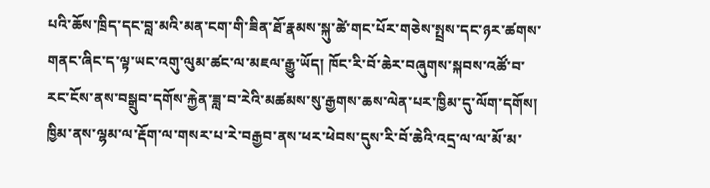པའི་ཆོས་ཁྲིད་དང་བླ་མའི་མན་ངག་གི་ཟིན་ཐོ་རྣམས་སྐུ་ཚེ་གང་པོར་གཅེས་སྤྲས་དང་ཉར་ཚགས་གནང་ཞིང་ད་ལྟ་ཡང་འགུ་ལུམ་ཚང་ལ་མཇལ་རྒྱུ་ཡོད། ཁོང་རི་བོ་ཆེར་བཞུགས་སྐབས་འཚོ་བ་རང་ངོས་ནས་བསྒྲུབ་དགོས་རྐྱེན་ཟླ་བ་རེའི་མཚམས་སུ་རྒྱགས་ཆས་ལེན་པར་ཁྱིམ་དུ་ལོག་དགོས། ཁྱིམ་ནས་ལྷམ་ལ་རྡོག་ལ་གསར་པ་རེ་བརྒྱབ་ནས་ཕར་ཕེབས་དུས་རི་བོ་ཆེའི་འདྲ་ལ་ལ་མོ་མ་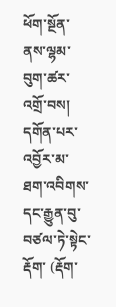ཕོག་སྔོན་ནས་ལྷམ་བུག་ཚར་འགྲོ་བས། དགོན་པར་འབྱོར་མ་ཐག་འབིགས་དང་རྒྱུན་བུ་བཙལ་ཏེ་སྟེང་རྡོག་ (རྡོག་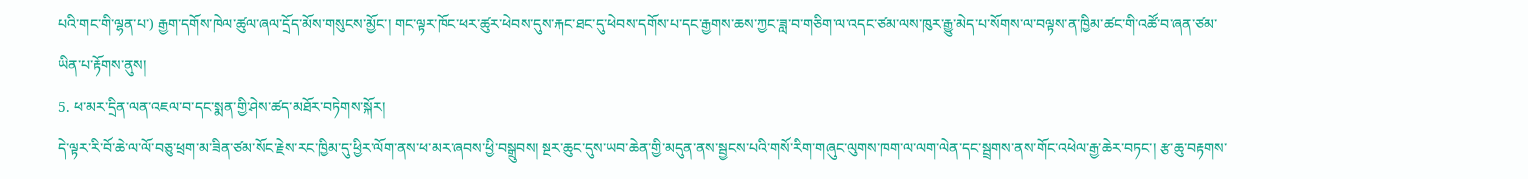པའི་གང་གི་ལྷན་པ་) རྒྱག་དགོས་ཁེལ་ཚུལ་ཞལ་དྲོད་མོས་གསུངས་མྱོང་། གང་ལྟར་ཁོང་ཕར་ཚུར་ཕེབས་དུས་རྐང་ཐང་དུ་ཕེབས་དགོས་པ་དང་རྒྱགས་ཆས་ཀྱང་ཟླ་བ་གཅིག་ལ་འདང་ཙམ་ལས་ཁུར་རྒྱུ་མེད་པ་སོགས་ལ་བལྟས་ན་ཁྱིམ་ཚང་གི་འཚོ་བ་ཞན་ཙམ་ཡིན་པ་རྟོགས་ནུས།
5. ཕ་མར་དྲིན་ལན་འཇལ་བ་དང་སྨན་གྱི་ཤེས་ཚད་མཐོར་བཏེགས་སྐོར།
དེ་ལྟར་རི་བོ་ཆེ་ལ་ལོ་བཅུ་ཕྲག་མ་ཟིན་ཙམ་སོང་རྗེས་རང་ཁྱིམ་དུ་ཕྱིར་ལོག་ནས་ཕ་མར་ཞབས་ཕྱི་བསྒྲུབས། སྔར་ཆུང་དུས་ཡབ་ཆེན་གྱི་མདུན་ནས་སྦྱངས་པའི་གསོ་རིག་གཞུང་ལུགས་ཁག་ལ་ལག་ལེན་དང་སྦྲགས་ནས་གོང་འཕེལ་རྒྱ་ཆེར་བཏང་། རྩ་ཆུ་བརྟགས་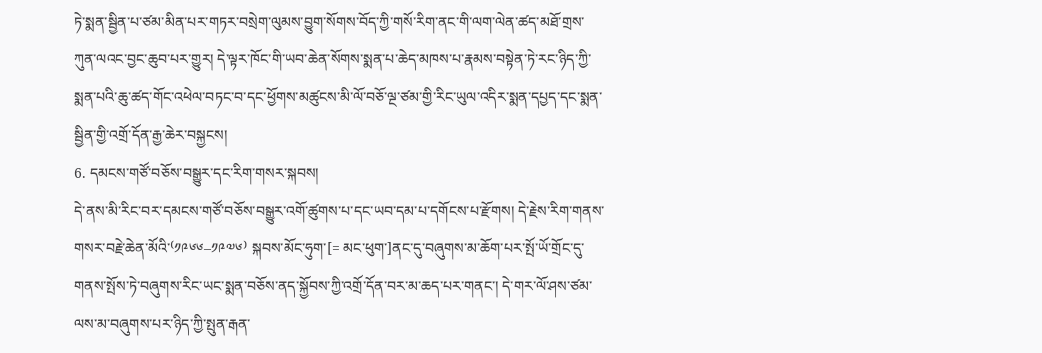ཏེ་སྨན་སྦྱིན་པ་ཙམ་མིན་པར་གཏར་བསྲེག་ལུམས་བྱུག་སོགས་བོད་ཀྱི་གསོ་རིག་ནང་གི་ལག་ལེན་ཚད་མཐོ་གྲས་ཀུན་ལའང་བྱང་ཆུབ་པར་གྱུར། དེ་ལྟར་ཁོང་གི་ཡབ་ཆེན་སོགས་སྨན་པ་ཆེད་མཁས་པ་རྣམས་བསྟེན་ཏེ་རང་ཉིད་ཀྱི་སྨན་པའི་ཆུ་ཚད་གོང་འཕེལ་བཏང་བ་དང་ཕྱོགས་མཚུངས་མི་ལོ་བཅོ་ལྔ་ཙམ་གྱི་རིང་ཡུལ་འདིར་སྨན་དཔྱད་དང་སྨན་སྦྱིན་གྱི་འགྲོ་དོན་རྒྱ་ཆེར་བསྐྱངས།
6. དམངས་གཙོ་བཅོས་བསྒྱུར་དང་རིག་གསར་སྐབས།
དེ་ནས་མི་རིང་བར་དམངས་གཙོ་བཅོས་བསྒྱུར་འགོ་ཚུགས་པ་དང་ཡབ་དམ་པ་དགོངས་པ་རྫོགས། དེ་རྗེས་རིག་གནས་གསར་བརྗེ་ཆེན་མོའི་⁽༡༩༦༦–༡༩༧༦⁾ སྐབས་མོང་ཧུག་[= མང་ཕུག་]ནང་དུ་བཞུགས་མ་ཆོག་པར་སྤོ་ཡོ་གྲོང་དུ་གནས་སྤོས་ཏེ་བཞུགས་རིང་ཡང་སྨན་བཅོས་ནད་སྐྱོབས་ཀྱི་འགྲོ་དོན་བར་མ་ཆད་པར་གནང་། དེ་གར་ལོ་ཤས་ཙམ་ལས་མ་བཞུགས་པར་ཉིད་ཀྱི་སྤུན་རྒན་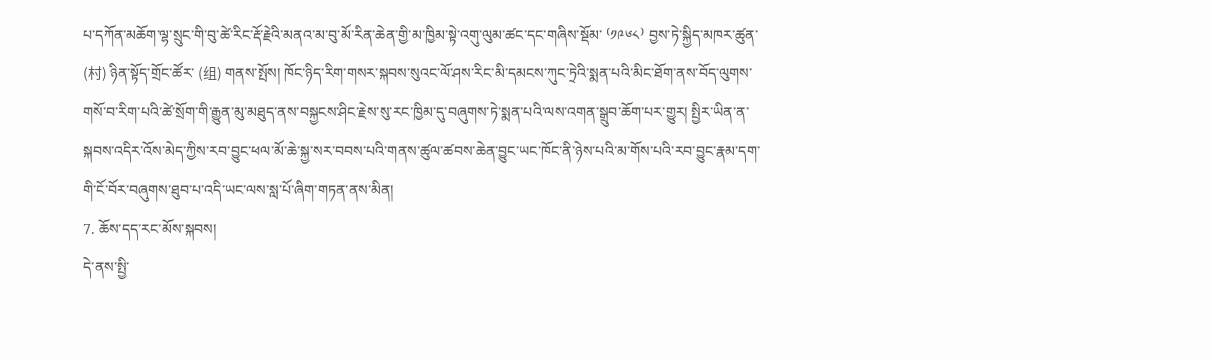པ་དཀོན་མཆོག་ལྷ་སྲུང་གི་བུ་ཚེ་རིང་རྡོ་རྗེའི་མནའ་མ་བུ་མོ་རིན་ཆེན་གྱི་མ་ཁྱིམ་སྟེ་འགུ་ལུམ་ཚང་དང་གཞིས་སྡོམ་ ⁽༡༩༦༨⁾ བྱས་ཏེ་སྐྱིད་མཁར་ཚུན་ (村) ཉིན་སྟོད་གྲོང་ཚོར་ (组) གནས་སྤོས། ཁོང་ཉིད་རིག་གསར་སྐབས་སུའང་ལོ་ཤས་རིང་མི་དམངས་ཀུང་ཏྲེའི་སྨན་པའི་མིང་ཐོག་ནས་བོད་ལུགས་གསོ་བ་རིག་པའི་ཚེ་སྲོག་གི་རྒྱུན་མུ་མཐུད་ནས་བསྐྱངས་ཤིང་རྗེས་སུ་རང་ཁྱིམ་དུ་བཞུགས་ཏེ་སྨན་པའི་ལས་འགན་སྒྲུབ་ཆོག་པར་གྱུར། སྤྱིར་ཡིན་ན་སྐབས་འདིར་འོས་མེད་ཀྱིས་རབ་བྱུང་ཕལ་མོ་ཆེ་སྐྱ་སར་བབས་པའི་གནས་ཚུལ་ཚབས་ཆེན་བྱུང་ཡང་ཁོང་ནི་ཉེས་པའི་མ་གོས་པའི་རབ་བྱུང་རྣམ་དག་གི་ངོ་བོར་བཞུགས་ཐུབ་པ་འདི་ཡང་ལས་སླ་པོ་ཞིག་གཏན་ནས་མིན།
7. ཆོས་དད་རང་མོས་སྐབས།
དེ་ནས་སྤྱི་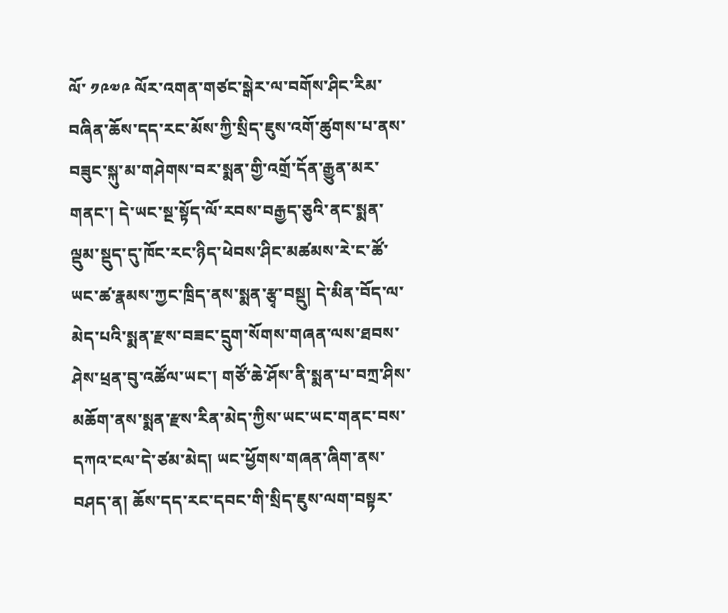ལོ་ ༡༩༧༩ ལོར་འགན་གཙང་སྒེར་ལ་བགོས་ཤིང་རིམ་བཞིན་ཆོས་དད་རང་མོས་ཀྱི་སྲིད་ཇུས་འགོ་ཚུགས་པ་ནས་བཟུང་སྐུ་མ་གཤེགས་བར་སྨན་གྱི་འགྲོ་དོན་རྒྱུན་མར་གནང་། དེ་ཡང་སྔ་སྟོད་ལོ་རབས་བརྒྱད་ཅུའི་ནང་སྨན་ལྡུམ་སྡུད་དུ་ཁོང་རང་ཉིད་ཕེབས་ཤིང་མཚམས་རེ་ང་ཚོ་ཡང་ཚ་རྣམས་ཀྱང་ཁྲིད་ནས་སྨན་རྩྭ་བསྡུ། དེ་མིན་བོད་ལ་མེད་པའི་སྨན་རྫས་བཟང་དྲུག་སོགས་གཞན་ལས་ཐབས་ཤེས་ཕྲན་བུ་འཚོལ་ཡང་། གཙོ་ཆེ་ཤོས་ནི་སྨན་པ་བཀྲ་ཤིས་མཆོག་ནས་སྨན་རྫས་རིན་མེད་ཀྱིས་ཡང་ཡང་གནང་བས་དཀའ་ངལ་དེ་ཙམ་མེད། ཡང་ཕྱོགས་གཞན་ཞིག་ནས་བཤད་ན། ཆོས་དད་རང་དབང་གི་སྲིད་ཇུས་ལག་བསྟར་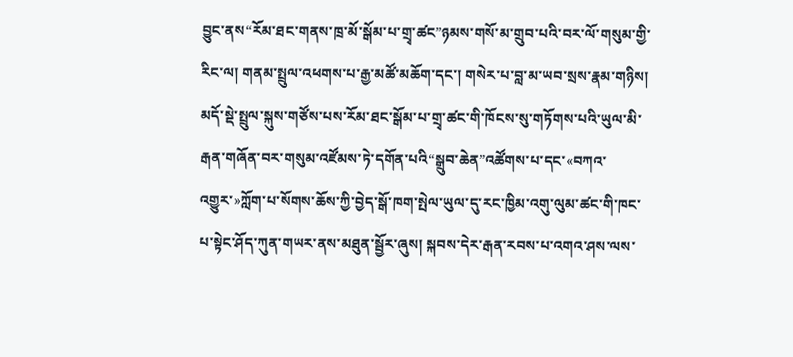བྱུང་ནས“རོམ་ཐང་གནས་ཁྲ་མོ་སྒོམ་པ་གྲྭ་ཚང”ཉམས་གསོ་མ་གྲུབ་པའི་བར་ལོ་གསུམ་གྱི་རིང་ལ། གནམ་སྤྲུལ་འཕགས་པ་རྒྱ་མཚོ་མཆོག་དང་། གསེར་པ་བླ་མ་ཡབ་སྲས་རྣམ་གཉིས། མདོ་སྡེ་སྤྲུལ་སྐུས་གཙོས་པས་རོམ་ཐང་སྒོམ་པ་གྲྭ་ཚང་གི་ཁོངས་སུ་གཏོགས་པའི་ཡུལ་མི་རྒན་གཞོན་བར་གསུམ་འཛོམས་ཏེ་དགོན་པའི“སྒྲུབ་ཆེན”འཚོགས་པ་དང་«བཀའ་འགྱུར་»ཀློག་པ་སོགས་ཆོས་ཀྱི་བྱེད་སྒོ་ཁག་སྤེལ་ཡུལ་དུ་རང་ཁྱིམ་འགུ་ལུམ་ཚང་གི་ཁང་པ་སྟེང་ཤོད་ཀུན་གཡར་ནས་མཐུན་སྦྱོར་ཞུས། སྐབས་དེར་རྒན་རབས་པ་འགའ་ཤས་ལས་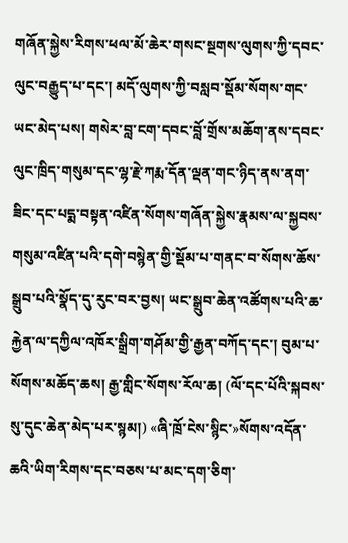གཞོན་སྐྱེས་རིགས་ཕལ་མོ་ཆེར་གསང་སྔགས་ལུགས་ཀྱི་དབང་ལུང་བརྒྱུད་པ་དང་། མདོ་ལུགས་ཀྱི་བསླབ་སྡོམ་སོགས་གང་ཡང་མེད་པས། གསེར་བླ་ངག་དབང་བློ་གྲོས་མཆོག་ནས་དབང་ལུང་ཁྲིད་གསུམ་དང་ལྷ་རྗེ་ཀརྨ་དོན་ལྡན་གང་ཉིད་ནས་ནག་ཟིང་དང་པདྨ་བསྟན་འཛིན་སོགས་གཞོན་སྐྱེས་རྣམས་ལ་སྐྱབས་གསུམ་འཛིན་པའི་དགེ་བསྙེན་གྱི་སྡོམ་པ་གནང་བ་སོགས་ཆོས་སྒྲུབ་པའི་སྣོད་དུ་རུང་བར་བྱས། ཡང་སྒྲུབ་ཆེན་འཚོགས་པའི་ཆ་རྐྱེན་ལ་དཀྱིལ་འཁོར་སྒྲིག་གཤོམ་གྱི་རྒྱན་བཀོད་དང་། བུམ་པ་སོགས་མཆོད་ཆས། རྒྱ་གླིང་སོགས་རོལ་ཆ། (ལོ་དང་པོའི་སྐབས་སུ་དུང་ཆེན་མེད་པར་སྙམ།) «ཞི་ཁྲོ་ངེས་སྙིང་»སོགས་འདོན་ཆའི་ཡིག་རིགས་དང་བཅས་པ་མང་དག་ཅིག་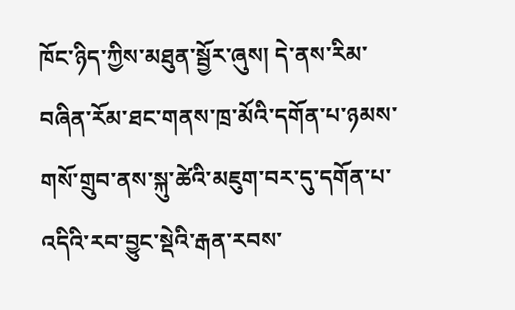ཁོང་ཉིད་ཀྱིས་མཐུན་སྦྱོར་ཞུས། དེ་ནས་རིམ་བཞིན་རོམ་ཐང་གནས་ཁྲ་མོའི་དགོན་པ་ཉམས་གསོ་གྲུབ་ནས་སྐུ་ཚེའི་མཇུག་བར་དུ་དགོན་པ་འདིའི་རབ་བྱུང་སྡེའི་རྒན་རབས་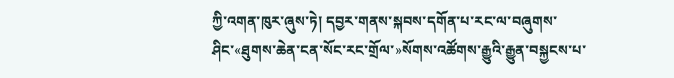ཀྱི་འགན་ཁུར་ཞུས་ཏེ། དབྱར་གནས་སྐབས་དགོན་པ་རང་ལ་བཞུགས་ཤིང་«ཐུགས་ཆེན་ངན་སོང་རང་གྲོལ་»སོགས་འཚོགས་རྒྱུའི་རྒྱུན་བསྐྱངས་པ་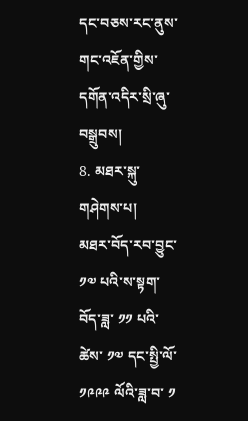དང་བཅས་རང་ནུས་གང་འཇོན་གྱིས་དགོན་འདིར་སྲི་ཞུ་བསྒྲུབས།
8. མཐར་སྐུ་གཤེགས་པ།
མཐར་བོད་རབ་བྱུང་ ༡༧ པའི་ས་སྟག་བོད་ཟླ་ ༡༡ པའི་ཚེས་ ༡༧ དང་སྤྱི་ལོ་ ༡༩༩༩ ལོའི་ཟླ་བ་ ༡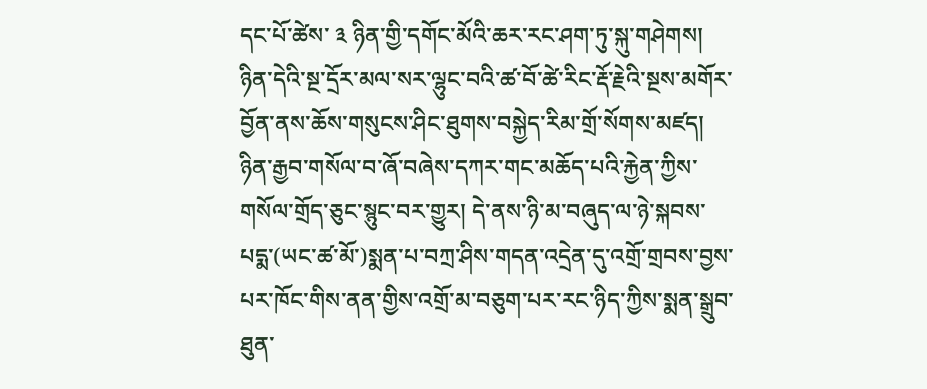དང་པོ་ཚེས་ ༣ ཉིན་གྱི་དགོང་མོའི་ཆར་རང་ཤག་ཏུ་སྐུ་གཤེགས། ཉིན་དེའི་སྔ་དྲོར་མལ་སར་ལྷུང་བའི་ཚ་བོ་ཚེ་རིང་རྡོ་རྗེའི་སྔས་མགོར་བྱོན་ནས་ཆོས་གསུངས་ཤིང་ཐུགས་བསྐྱེད་རིམ་གྲོ་སོགས་མཛད། ཉིན་རྒྱབ་གསོལ་བ་ཞོ་བཞེས་དཀར་གང་མཆོད་པའི་རྐྱེན་ཀྱིས་གསོལ་གྲོད་ཅུང་སྙུང་བར་གྱུར། དེ་ནས་ཉི་མ་བཞུད་ལ་ཉེ་སྐབས་པདྨ་(ཡང་ཚ་མོ་)སྨན་པ་བཀྲ་ཤིས་གདན་འདྲེན་དུ་འགྲོ་གྲབས་བྱས་པར་ཁོང་གིས་ནན་གྱིས་འགྲོ་མ་བཅུག་པར་རང་ཉིད་ཀྱིས་སྨན་སྒྲུབ་ཐུན་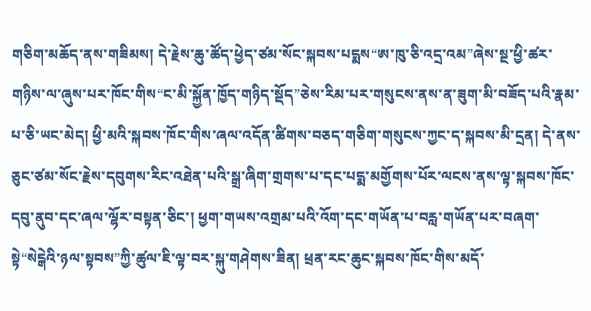གཅིག་མཆོད་ནས་གཟིམས། དེ་རྗེས་ཆུ་ཚོད་ཕྱེད་ཙམ་སོང་སྐབས་པདྨས“ཨ་ཁུ་ཅི་འདྲ་འམ”ཞེས་སྔ་ཕྱི་ཚར་གཉིས་ལ་ཞུས་པར་ཁོང་གིས“ང་མི་སྐྱོན་ཁྱོད་གཉིད་སྡོད”ཅེས་རིམ་པར་གསུངས་ནས་ན་ཟུག་མི་བཟོད་པའི་རྣམ་པ་ཅི་ཡང་མེད། ཕྱི་མའི་སྐབས་ཁོང་གིས་ཞལ་འདོན་ཚིགས་བཅད་གཅིག་གསུངས་ཀྱང་ད་སྐབས་མི་དྲན། དེ་ནས་ཅུང་ཙམ་སོང་རྗེས་དབུགས་རིང་འཐེན་པའི་སྒྲ་ཞིག་གྲགས་པ་དང་པདྨ་མགྱོགས་པོར་ལངས་ནས་ལྟ་སྐབས་ཁོང་དབུ་ནུབ་དང་ཞལ་ལྷོར་བསྟན་ཅིང་། ཕྱག་གཡས་འགྲམ་པའི་འོག་དང་གཡོན་པ་བརླ་གཡོན་པར་བཞག་སྟེ“སེངྒེའི་ཉལ་སྟབས”ཀྱི་ཚུལ་ཇི་ལྟ་བར་སྐུ་གཤེགས་ཟིན། ཕྲན་རང་ཆུང་སྐབས་ཁོང་གིས་མདོ་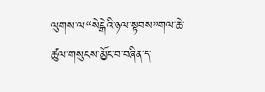ལུགས་ལ“སེངྒེའི་ཉལ་སྟབས”གལ་ཆེ་ཚུལ་གསུངས་མྱོང་བ་བཞིན་ད་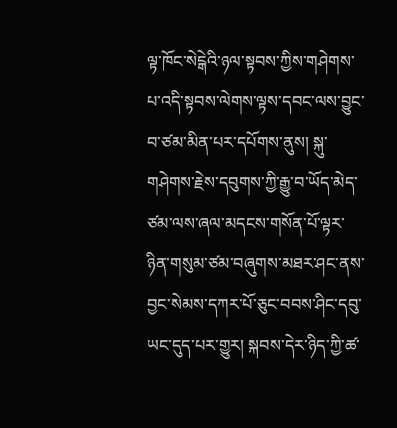ལྟ་ཁོང་སེངྒེའི་ཉལ་སྟབས་ཀྱིས་གཤེགས་པ་འདི་སྟབས་ལེགས་ལྟས་དབང་ལས་བྱུང་བ་ཙམ་མིན་པར་དཔོགས་ནུས། སྐུ་གཤེགས་རྗེས་དབུགས་ཀྱི་རྒྱུ་བ་ཡོད་མེད་ཙམ་ལས་ཞལ་མདངས་གསོན་པོ་ལྟར་ཉིན་གསུམ་ཙམ་བཞུགས་མཐར་ཤང་ནས་བྱང་སེམས་དཀར་པོ་ཅུང་བབས་ཤིང་དབུ་ཡང་དུད་པར་གྱུར། སྐབས་དེར་ཉིད་ཀྱི་ཚ་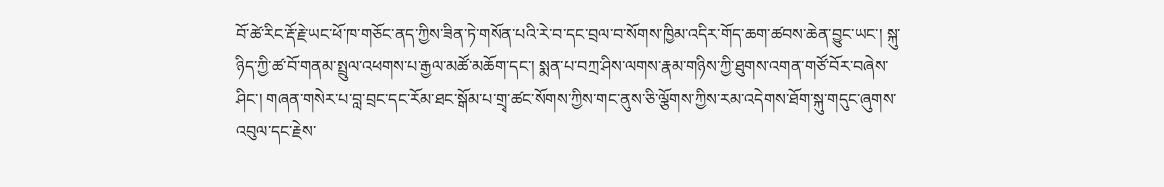བོ་ཚེ་རིང་རྡོ་རྗེ་ཡང་ཕོ་ཁ་གཅོང་ནད་ཀྱིས་ཟིན་ཏེ་གསོན་པའི་རེ་བ་དང་བྲལ་བ་སོགས་ཁྱིམ་འདིར་གོད་ཆག་ཚབས་ཆེན་བྱུང་ཡང་། སྐུ་ཉིད་ཀྱི་ཚ་བོ་གནམ་སྤྲུལ་འཕགས་པ་རྒྱལ་མཚོ་མཆོག་དང་། སྨན་པ་བཀྲ་ཤིས་ལགས་རྣམ་གཉིས་ཀྱི་ཐུགས་འགན་གཙོ་བོར་བཞེས་ཤིང་། གཞན་གསེར་པ་བླ་བྲང་དང་རོམ་ཐང་སྒོམ་པ་གྲྭ་ཚང་སོགས་ཀྱིས་གང་ནུས་ཅི་ལྕོགས་ཀྱིས་རམ་འདེགས་ཐོག་སྐུ་གདུང་ཞུགས་འབུལ་དང་རྗེས་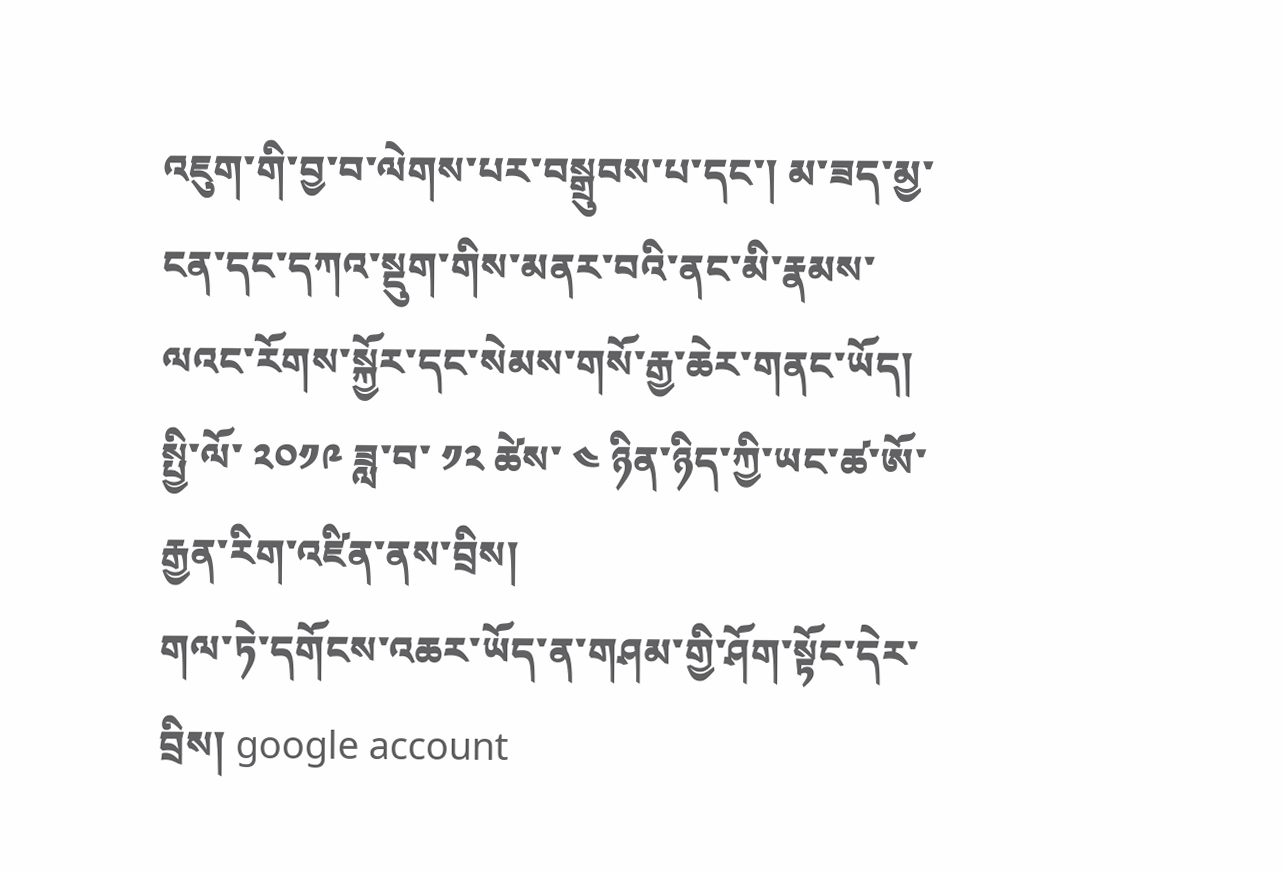འཇུག་གི་བྱ་བ་ལེགས་པར་བསྒྲུབས་པ་དང་། མ་ཟད་མྱ་ངན་དང་དཀའ་སྡུག་གིས་མནར་བའི་ནང་མི་རྣམས་ལའང་རོགས་སྐྱོར་དང་སེམས་གསོ་རྒྱ་ཆེར་གནང་ཡོད།
སྤྱི་ལོ་ ༢༠༡༩ ཟླ་བ་ ༡༢ ཚེས་ ༤ ཉིན་ཉིད་ཀྱི་ཡང་ཚ་ཨོ་རྒྱན་རིག་འཛིན་ནས་བྲིས།
གལ་ཏེ་དགོངས་འཆར་ཡོད་ན་གཤམ་གྱི་ཤོག་སྟོང་དེར་བྲིས། google account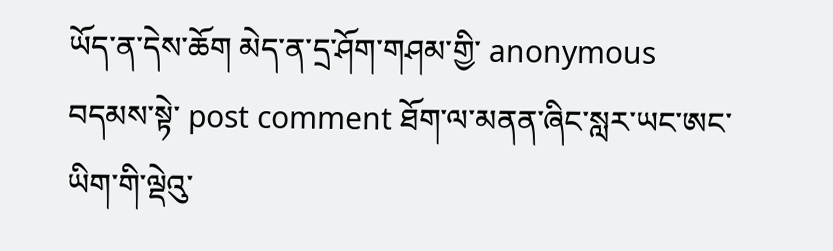ཡོད་ན་དེས་ཆོག མེད་ན་དྲ་ཤོག་གཤམ་གྱི་ anonymous བདམས་སྟེ་ post comment ཐོག་ལ་མནན་ཞིང་སླར་ཡང་ཨང་ཡིག་གི་ལྡེའུ་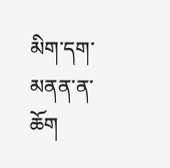མིག་དག་མནན་ན་ཆོག